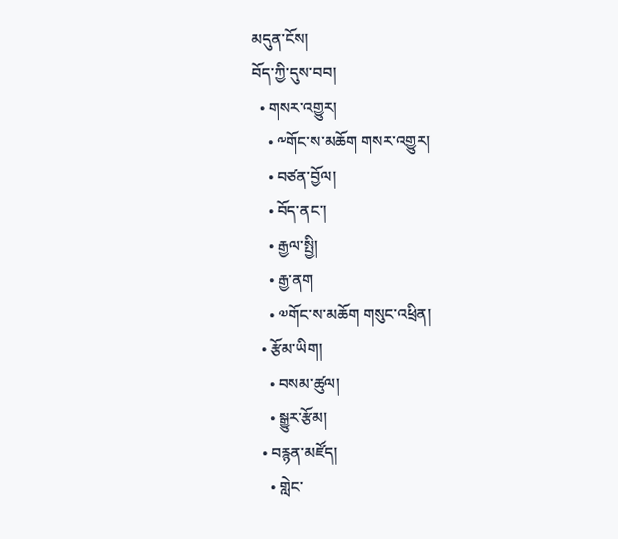མདུན་ངོས།
བོད་ཀྱི་དུས་བབ།
  • གསར་འགྱུར།
    • ༸གོང་ས་མཆོག གསར་འགྱུར།
    • བཙན་བྱོལ།
    • བོད་ནང་།
    • རྒྱལ་སྤྱི།
    • རྒྱ་ནག
    • ༧གོང་ས་མཆོག གསུང་འཕྲིན།
  • རྩོམ་ཡིག།
    • བསམ་ཚུལ།
    • སྒྱུར་རྩོམ།
  • བརྙན་མཛོད།
    • གླེང་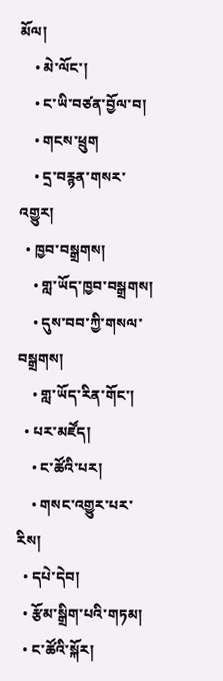མོལ།
    • མེ་ལོང་།
    • ང་ཡི་བཙན་བྱོལ་བ།
    • གངས་ཕྲུག
    • དྲ་བརྙན་གསར་འགྱུར།
  • ཁྱབ་བསྒྲགས།
    • གླ་ཡོད་ཁྱབ་བསྒྲགས།
    • དུས་བབ་ཀྱི་གསལ་བསྒྲགས།
    • གླ་ཡོད་རིན་གོང་།
  • པར་མཛོད།
    • ང་ཚོའི་པར།
    • གསང་འགྱུར་པར་རིས།
  • དཔེ་དེབ།
  • རྩོམ་སྒྲིག་པའི་གཏམ།
  • ང་ཚོའི་སྐོར།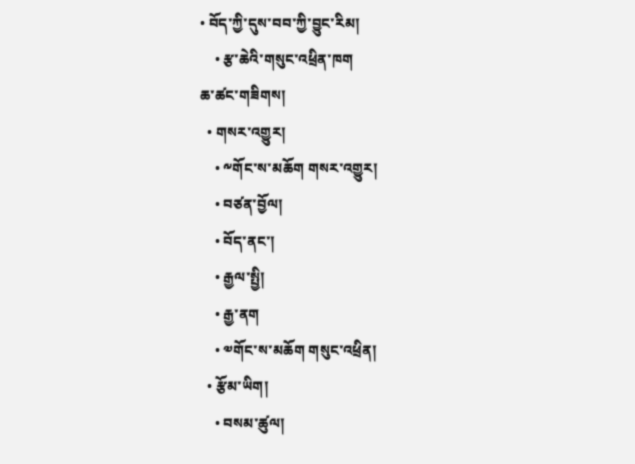• བོད་ཀྱི་དུས་བབ་ཀྱི་བྱུང་རིམ།
    • རྩ་ཆེའི་གསུང་འཕྲིན་ཁག
ཆ་ཚང་གཟིགས།
  • གསར་འགྱུར།
    • ༸གོང་ས་མཆོག གསར་འགྱུར།
    • བཙན་བྱོལ།
    • བོད་ནང་།
    • རྒྱལ་སྤྱི།
    • རྒྱ་ནག
    • ༧གོང་ས་མཆོག གསུང་འཕྲིན།
  • རྩོམ་ཡིག།
    • བསམ་ཚུལ།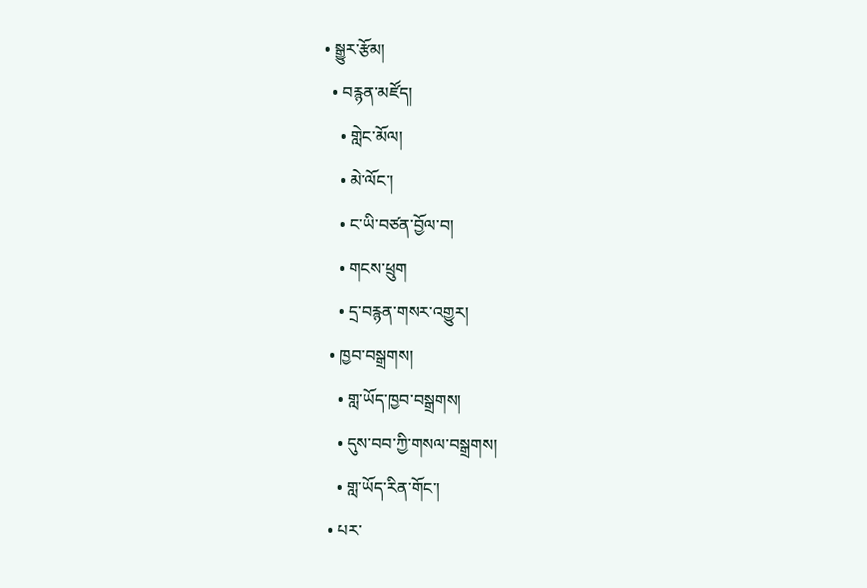• སྒྱུར་རྩོམ།
  • བརྙན་མཛོད།
    • གླེང་མོལ།
    • མེ་ལོང་།
    • ང་ཡི་བཙན་བྱོལ་བ།
    • གངས་ཕྲུག
    • དྲ་བརྙན་གསར་འགྱུར།
  • ཁྱབ་བསྒྲགས།
    • གླ་ཡོད་ཁྱབ་བསྒྲགས།
    • དུས་བབ་ཀྱི་གསལ་བསྒྲགས།
    • གླ་ཡོད་རིན་གོང་།
  • པར་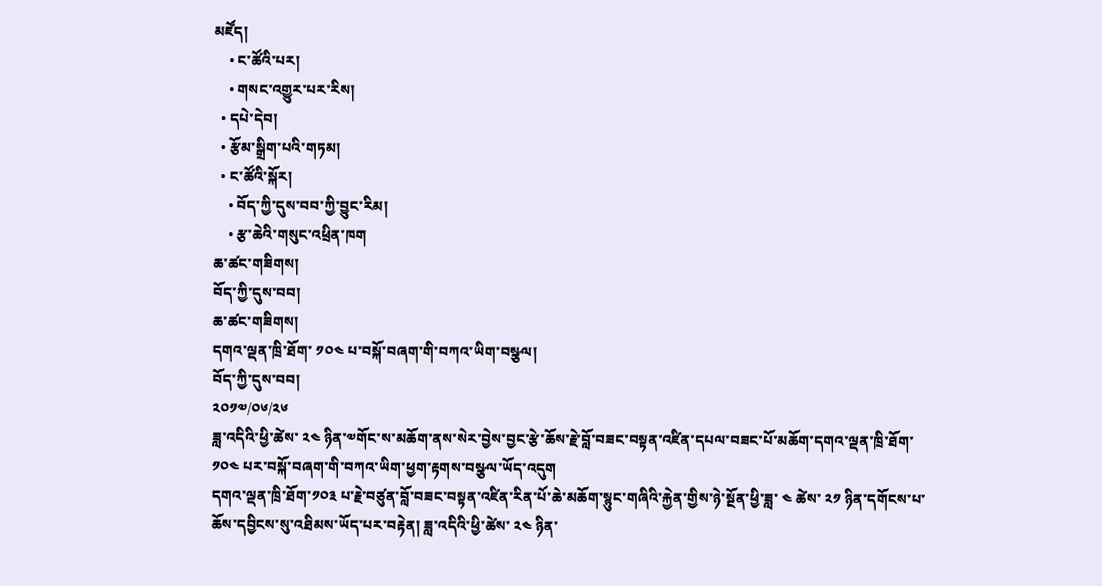མཛོད།
    • ང་ཚོའི་པར།
    • གསང་འགྱུར་པར་རིས།
  • དཔེ་དེབ།
  • རྩོམ་སྒྲིག་པའི་གཏམ།
  • ང་ཚོའི་སྐོར།
    • བོད་ཀྱི་དུས་བབ་ཀྱི་བྱུང་རིམ།
    • རྩ་ཆེའི་གསུང་འཕྲིན་ཁག
ཆ་ཚང་གཟིགས།
བོད་ཀྱི་དུས་བབ།
ཆ་ཚང་གཟིགས།
དགའ་ལྡན་ཁྲི་ཐོག་ ༡༠༤ པ་བསྐོ་བཞག་གི་བཀའ་ཡིག་བསྩལ།
བོད་ཀྱི་དུས་བབ།
༢༠༡༧/༠༦/༢༦
ཟླ་འདིའི་ཕྱི་ཚེས་ ༢༤ ཉིན་༧གོང་ས་མཆོག་ནས་སེར་བྱེས་བྱང་རྩེ་ཆོས་རྗེ་བློ་བཟང་བསྟན་འཛིན་དཔལ་བཟང་པོ་མཆོག་དགའ་ལྡན་ཁྲི་ཐོག་ ༡༠༤ པར་བསྐོ་བཞག་གི་བཀའ་ཡིག་ཕྱག་རྟགས་བསྩལ་ཡོད་འདུག
དགའ་ལྡན་ཁྲི་ཐོག་༡༠༣ པ་རྗེ་བཙུན་བློ་བཟང་བསྟན་འཛིན་རིན་པོ་ཆེ་མཆོག་སྙུང་གཞིའི་རྐྱེན་གྱིས་ཉེ་སྔོན་ཕྱི་ཟླ་ ༤ ཚེས་ ༢༡ ཉིན་དགོངས་པ་ཆོས་དབྱིངས་སུ་འཐིམས་ཡོད་པར་བརྟེན། ཟླ་འདིའི་ཕྱི་ཚེས་ ༢༤ ཉིན་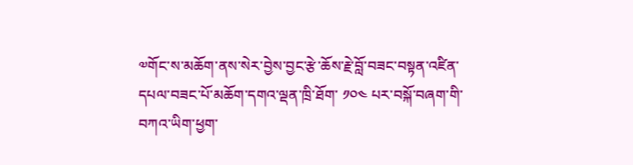༧གོང་ས་མཆོག་ནས་སེར་བྱེས་བྱང་རྩེ་ཆོས་རྗེ་བློ་བཟང་བསྟན་འཛིན་དཔལ་བཟང་པོ་མཆོག་དགའ་ལྡན་ཁྲི་ཐོག་ ༡༠༤ པར་བསྐོ་བཞག་གི་བཀའ་ཡིག་ཕྱག་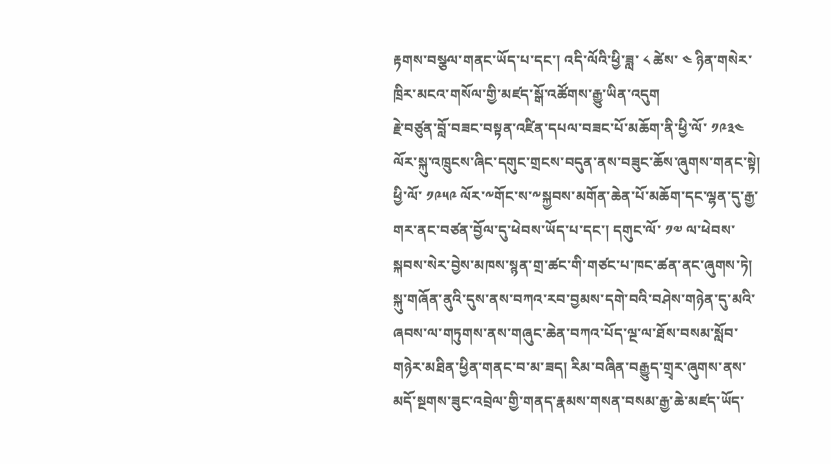རྟགས་བསྩལ་གནང་ཡོད་པ་དང་། འདི་ལོའི་ཕྱི་ཟླ་ ༨ ཚེས་ ༤ ཉིན་གསེར་ཁྲིར་མངའ་གསོལ་གྱི་མཛད་སྒོ་འཚོགས་རྒྱུ་ཡིན་འདུག
རྗེ་བཙུན་བློ་བཟང་བསྟན་འཛིན་དཔལ་བཟང་པོ་མཆོག་ནི་ཕྱི་ལོ་ ༡༩༣༤ ལོར་སྐུ་འཁྲུངས་ཞིང་དགུང་གྲངས་བདུན་ནས་བཟུང་ཆོས་ཞུགས་གནང་སྟེ། ཕྱི་ལོ་ ༡༩༥༩ ལོར་༸གོང་ས་༸སྐྱབས་མགོན་ཆེན་པོ་མཆོག་དང་ལྷན་དུ་རྒྱ་གར་ནང་བཙན་བྱོལ་དུ་ཕེབས་ཡོད་པ་དང་། དགུང་ལོ་ ༡༧ ལ་ཕེབས་སྐབས་སེར་བྱེས་མཁས་སྙན་གྲ་ཚང་གི་གཙང་པ་ཁང་ཚན་ནང་ཞུགས་ཏེ། སྐུ་གཞོན་ནུའི་དུས་ནས་བཀའ་རབ་བྱམས་དགེ་བའི་བཤེས་གཉེན་དུ་མའི་ཞབས་ལ་གཏུགས་ནས་གཞུང་ཆེན་བཀའ་པོད་ལྔ་ལ་ཐོས་བསམ་སློབ་གཉེར་མཐིན་ཕྱིན་གནང་བ་མ་ཟད། རིམ་བཞིན་བརྒྱུད་གྲྭར་ཞུགས་ནས་མདོ་སྔགས་ཟུང་འབྲེལ་གྱི་གནད་རྣམས་གསན་བསམ་རྒྱ་ཆེ་མཛད་ཡོད་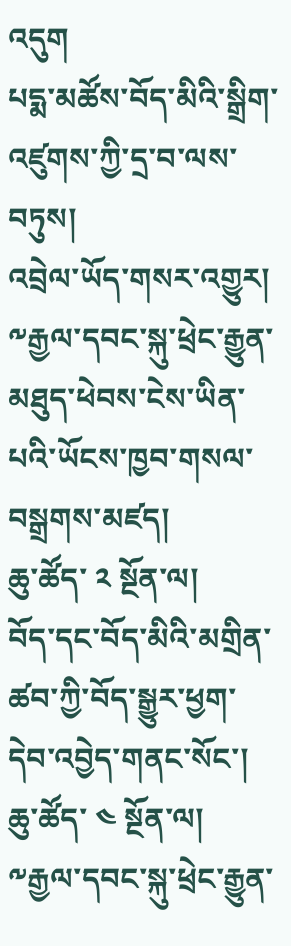འདུག
པདྨ་མཚོས་བོད་མིའི་སྒྲིག་འཛུགས་ཀྱི་དྲ་བ་ལས་བཏུས།
འབྲེལ་ཡོད་གསར་འགྱུར།
༸རྒྱལ་དབང་སྐུ་ཕྲེང་རྒྱུན་མཐུད་ཕེབས་ངེས་ཡིན་པའི་ཡོངས་ཁྱབ་གསལ་བསྒྲགས་མཛད།
ཆུ་ཚོད་ ༢ སྔོན་ལ།
བོད་དང་བོད་མིའི་མགྲིན་ཚབ་ཀྱི་བོད་སྒྱུར་ཕྱག་དེབ་འབྱེད་གནང་སོང་།
ཆུ་ཚོད་ ༤ སྔོན་ལ།
༸རྒྱལ་དབང་སྐུ་ཕྲེང་རྒྱུན་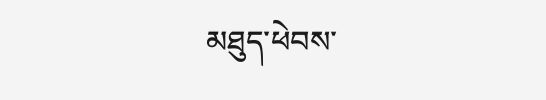མཐུད་ཕེབས་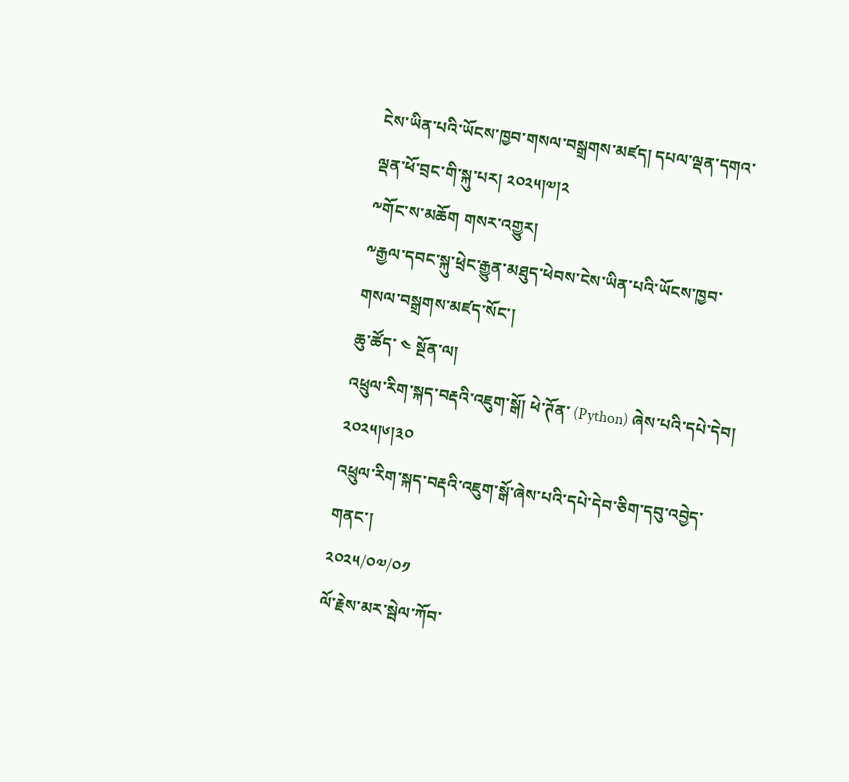ངེས་ཡིན་པའི་ཡོངས་ཁྱབ་གསལ་བསྒྲགས་མཛད། དཔལ་ལྡན་དགའ་ལྡན་ཕོ་བྲང་གི་སྐུ་པར། ༢༠༢༥།༧།༢
༸གོང་ས་མཆོག གསར་འགྱུར།
༸རྒྱལ་དབང་སྐུ་ཕྲེང་རྒྱུན་མཐུད་ཕེབས་ངེས་ཡིན་པའི་ཡོངས་ཁྱབ་གསལ་བསྒྲགས་མཛད་སོང་།
ཆུ་ཚོད་ ༤ སྔོན་ལ།
འཕྲུལ་རིག་སྐད་བརྡའི་འཇུག་སྒོ། ཕེ་ཊོན་ (Python) ཞེས་པའི་དཔེ་དེབ། ༢༠༢༥།༦།༣༠
འཕྲུལ་རིག་སྐད་བརྡའི་འཇུག་སྒོ་ཞེས་པའི་དཔེ་དེབ་ཅིག་དབུ་འབྱེད་གནང་།
༢༠༢༥/༠༧/༠༡
ལོ་རྗེས་མར་སྦེལ་ཀོབ་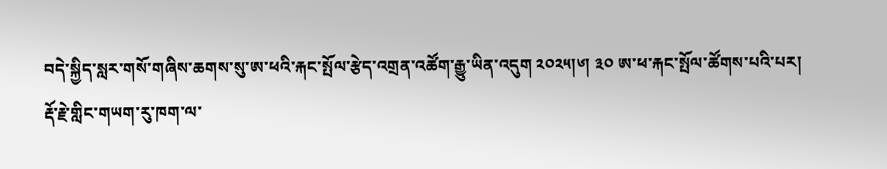བདེ་སྐྱིད་སླར་གསོ་གཞིས་ཆགས་སུ་ཨ་ཕའི་རྐང་སྤོལ་རྩེད་འགྲན་འཚོག་རྒྱུ་ཡིན་འདུག ༢༠༢༥།༦། ༣༠ ཨ་ཕ་རྐང་སྤོལ་ཚོགས་པའི་པར།
རྡོ་རྗེ་གླིང་གཡག་རུ་ཁག་ལ་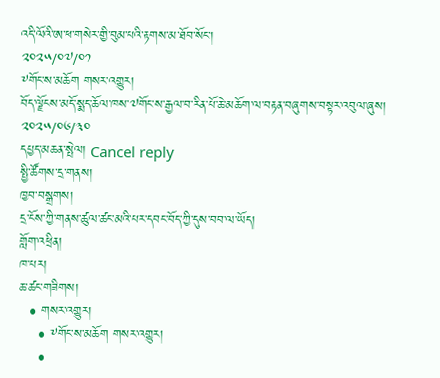འདི་ལོའི་ཨ་ཕ་གསེར་གྱི་བུམ་པའི་རྟགས་མ་ཐོབ་སོང་།
༢༠༢༥/༠༧/༠༡
༸གོང་ས་མཆོག གསར་འགྱུར།
བོད་ལྗོངས་མདོ་སྨད་ཆོལ་ཁས་༧གོང་ས་རྒྱལ་བ་རིན་པོ་ཆེ་མཆོག་ལ་བརྟན་བཞུགས་བསྟར་འབུལ་ཞུས།
༢༠༢༥/༠༦/༣༠
དཔྱད་མཆན་སྤེལ། Cancel reply
སྤྱི་ཚོགས་དྲ་གནས།
ཁྱབ་བསྒྲགས།
དྲ་ངོས་ཀྱི་གནས་ཚུལ་ཚང་མའི་པར་དབང་བོད་ཀྱི་དུས་བབ་ལ་ཡོད།
གློག་འཕྲིན།
ཁ་པར།
ཆ་ཚང་གཟིགས།
  • གསར་འགྱུར།
    • ༸གོང་ས་མཆོག གསར་འགྱུར།
    •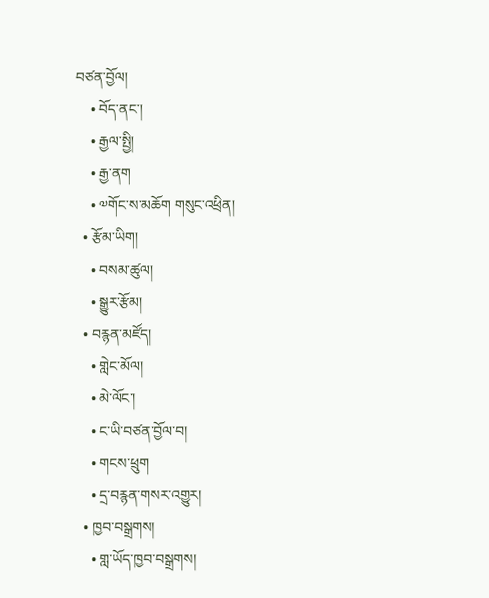བཙན་བྱོལ།
    • བོད་ནང་།
    • རྒྱལ་སྤྱི།
    • རྒྱ་ནག
    • ༧གོང་ས་མཆོག གསུང་འཕྲིན།
  • རྩོམ་ཡིག།
    • བསམ་ཚུལ།
    • སྒྱུར་རྩོམ།
  • བརྙན་མཛོད།
    • གླེང་མོལ།
    • མེ་ལོང་།
    • ང་ཡི་བཙན་བྱོལ་བ།
    • གངས་ཕྲུག
    • དྲ་བརྙན་གསར་འགྱུར།
  • ཁྱབ་བསྒྲགས།
    • གླ་ཡོད་ཁྱབ་བསྒྲགས།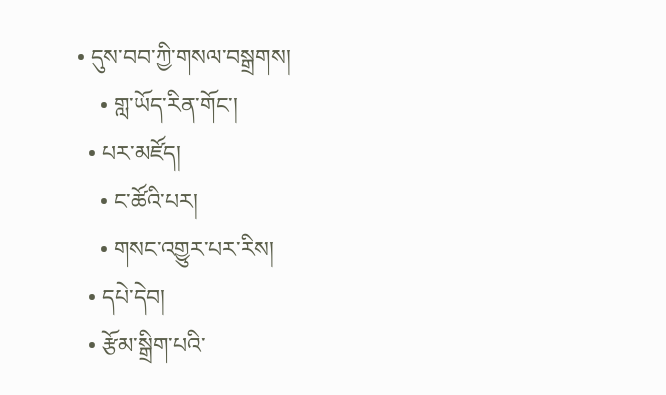• དུས་བབ་ཀྱི་གསལ་བསྒྲགས།
    • གླ་ཡོད་རིན་གོང་།
  • པར་མཛོད།
    • ང་ཚོའི་པར།
    • གསང་འགྱུར་པར་རིས།
  • དཔེ་དེབ།
  • རྩོམ་སྒྲིག་པའི་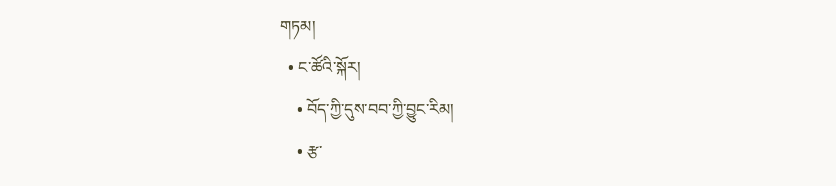གཏམ།
  • ང་ཚོའི་སྐོར།
    • བོད་ཀྱི་དུས་བབ་ཀྱི་བྱུང་རིམ།
    • རྩ་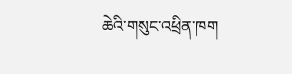ཆེའི་གསུང་འཕྲིན་ཁག